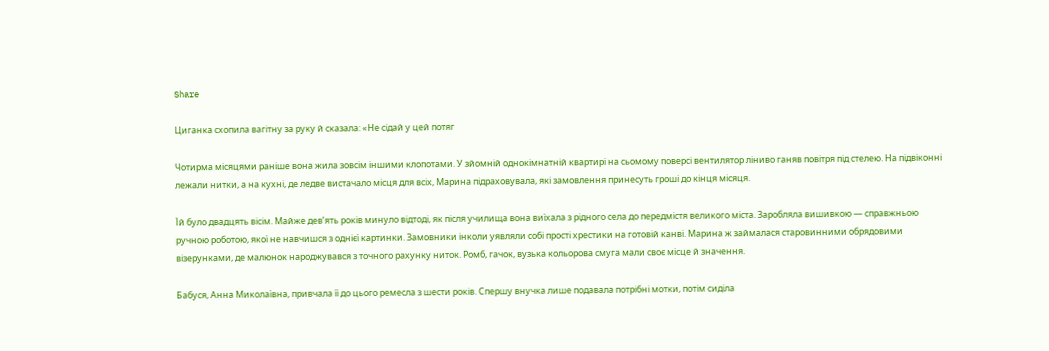Share

Циганка схопила вагітну за руку й сказала: «Не сідай у цей потяг

Чотирма місяцями раніше вона жила зовсім іншими клопотами. У зйомній однокімнатній квартирі на сьомому поверсі вентилятор ліниво ганяв повітря під стелею. На підвіконні лежали нитки, а на кухні, де ледве вистачало місця для всіх, Марина підраховувала, які замовлення принесуть гроші до кінця місяця.

Їй було двадцять вісім. Майже дев’ять років минуло відтоді, як після училища вона виїхала з рідного села до передмістя великого міста. Заробляла вишивкою — справжньою ручною роботою, якої не навчишся з однієї картинки. Замовники інколи уявляли собі прості хрестики на готовій канві. Марина ж займалася старовинними обрядовими візерунками, де малюнок народжувався з точного рахунку ниток. Ромб, гачок, вузька кольорова смуга мали своє місце й значення.

Бабуся, Анна Миколаївна, привчала її до цього ремесла з шести років. Спершу внучка лише подавала потрібні мотки, потім сиділа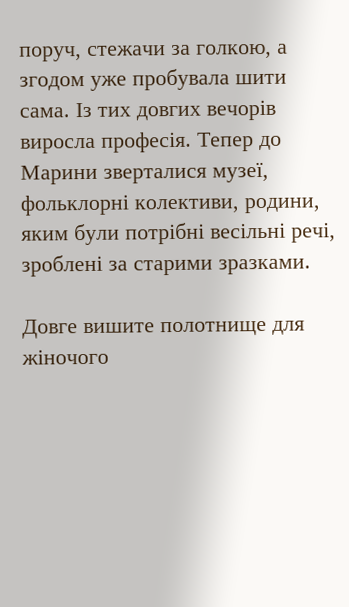поруч, стежачи за голкою, а згодом уже пробувала шити сама. Із тих довгих вечорів виросла професія. Тепер до Марини зверталися музеї, фольклорні колективи, родини, яким були потрібні весільні речі, зроблені за старими зразками.

Довге вишите полотнище для жіночого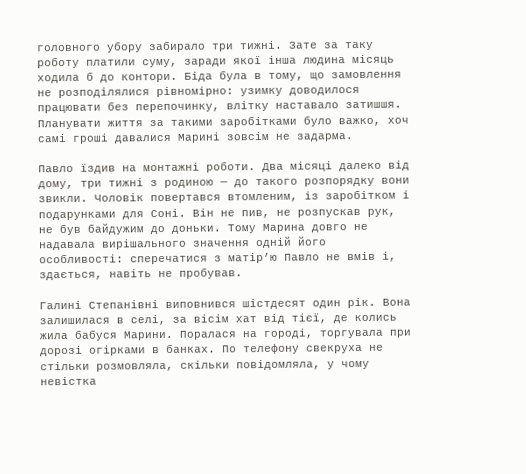головного убору забирало три тижні. Зате за таку роботу платили суму, заради якої інша людина місяць ходила б до контори. Біда була в тому, що замовлення не розподілялися рівномірно: узимку доводилося працювати без перепочинку, влітку наставало затишшя. Планувати життя за такими заробітками було важко, хоч самі гроші давалися Марині зовсім не задарма.

Павло їздив на монтажні роботи. Два місяці далеко від дому, три тижні з родиною — до такого розпорядку вони звикли. Чоловік повертався втомленим, із заробітком і подарунками для Соні. Він не пив, не розпускав рук, не був байдужим до доньки. Тому Марина довго не надавала вирішального значення одній його особливості: сперечатися з матір’ю Павло не вмів і, здається, навіть не пробував.

Галині Степанівні виповнився шістдесят один рік. Вона залишилася в селі, за вісім хат від тієї, де колись жила бабуся Марини. Поралася на городі, торгувала при дорозі огірками в банках. По телефону свекруха не стільки розмовляла, скільки повідомляла, у чому невістка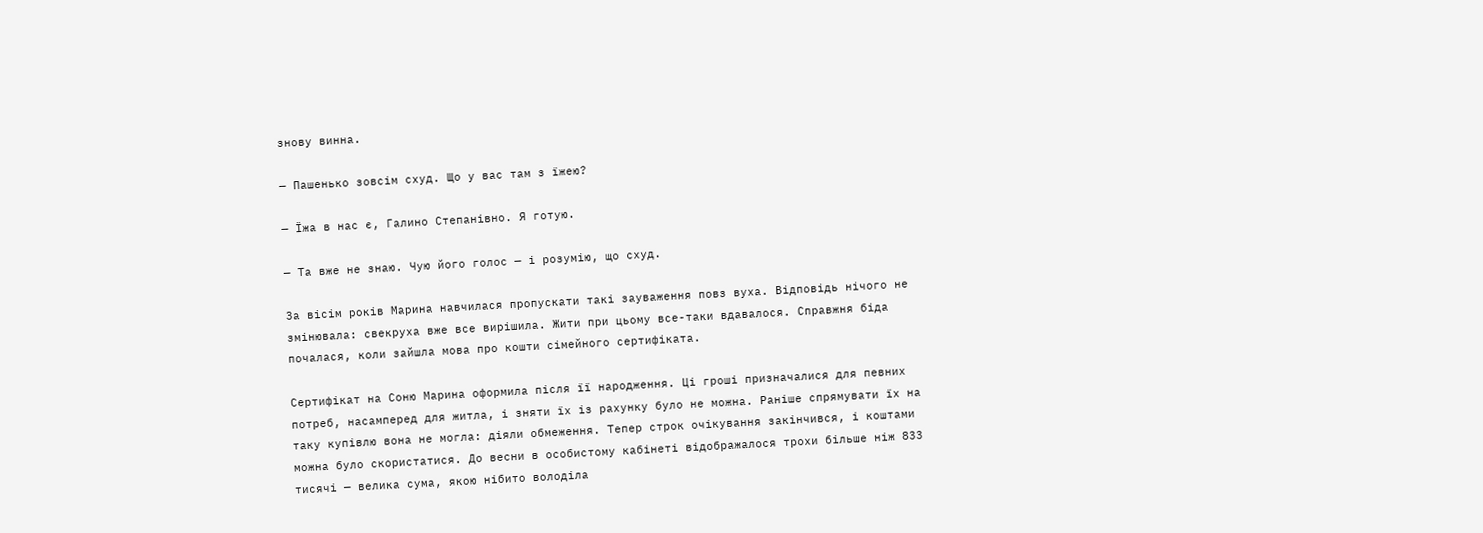знову винна.

— Пашенько зовсім схуд. Що у вас там з їжею?

— Їжа в нас є, Галино Степанівно. Я готую.

— Та вже не знаю. Чую його голос — і розумію, що схуд.

За вісім років Марина навчилася пропускати такі зауваження повз вуха. Відповідь нічого не змінювала: свекруха вже все вирішила. Жити при цьому все-таки вдавалося. Справжня біда почалася, коли зайшла мова про кошти сімейного сертифіката.

Сертифікат на Соню Марина оформила після її народження. Ці гроші призначалися для певних потреб, насамперед для житла, і зняти їх із рахунку було не можна. Раніше спрямувати їх на таку купівлю вона не могла: діяли обмеження. Тепер строк очікування закінчився, і коштами можна було скористатися. До весни в особистому кабінеті відображалося трохи більше ніж 833 тисячі — велика сума, якою нібито володіла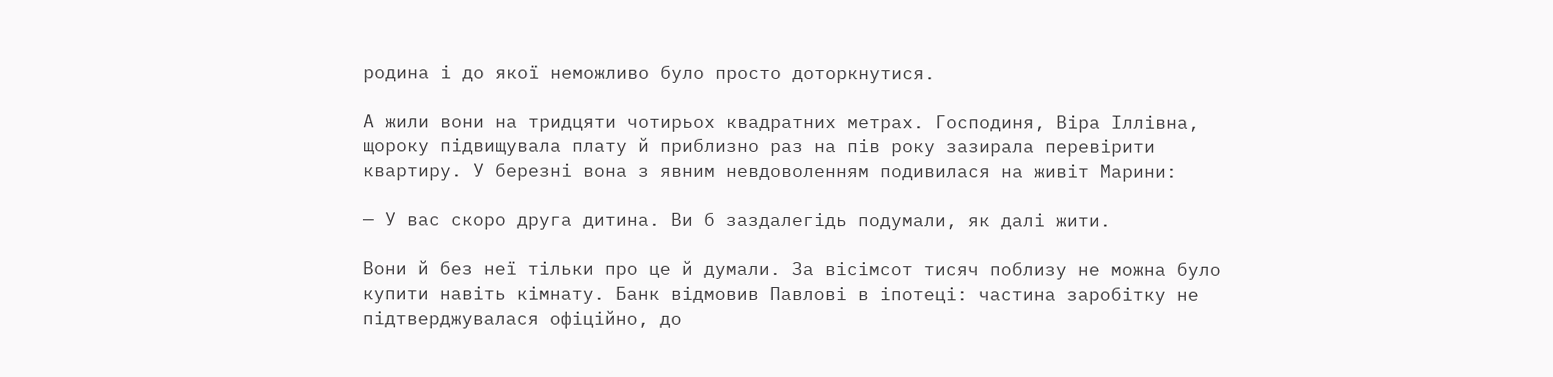родина і до якої неможливо було просто доторкнутися.

А жили вони на тридцяти чотирьох квадратних метрах. Господиня, Віра Іллівна, щороку підвищувала плату й приблизно раз на пів року зазирала перевірити квартиру. У березні вона з явним невдоволенням подивилася на живіт Марини:

— У вас скоро друга дитина. Ви б заздалегідь подумали, як далі жити.

Вони й без неї тільки про це й думали. За вісімсот тисяч поблизу не можна було купити навіть кімнату. Банк відмовив Павлові в іпотеці: частина заробітку не підтверджувалася офіційно, до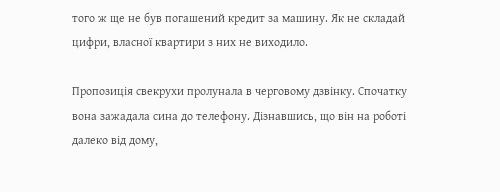того ж ще не був погашений кредит за машину. Як не складай цифри, власної квартири з них не виходило.

Пропозиція свекрухи пролунала в черговому дзвінку. Спочатку вона зажадала сина до телефону. Дізнавшись, що він на роботі далеко від дому,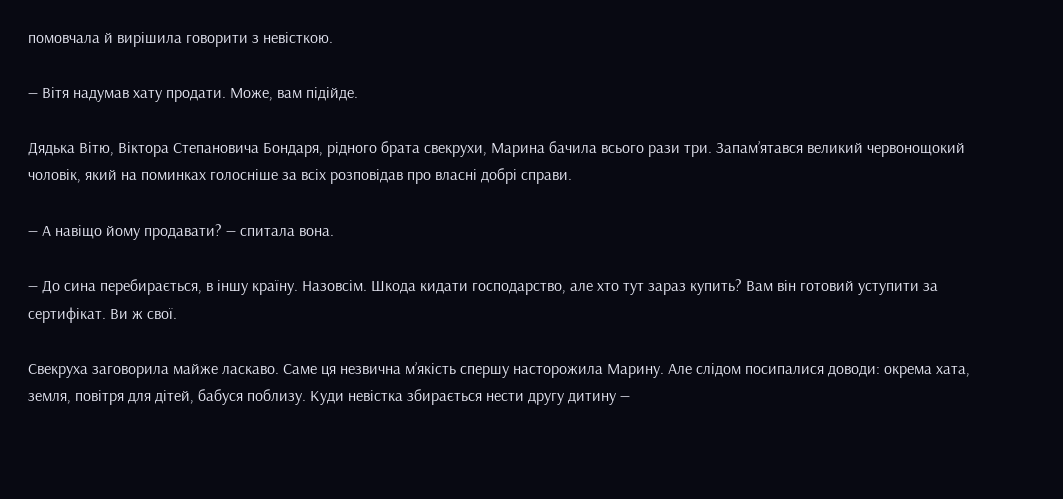помовчала й вирішила говорити з невісткою.

— Вітя надумав хату продати. Може, вам підійде.

Дядька Вітю, Віктора Степановича Бондаря, рідного брата свекрухи, Марина бачила всього рази три. Запам’ятався великий червонощокий чоловік, який на поминках голосніше за всіх розповідав про власні добрі справи.

— А навіщо йому продавати? — спитала вона.

— До сина перебирається, в іншу країну. Назовсім. Шкода кидати господарство, але хто тут зараз купить? Вам він готовий уступити за сертифікат. Ви ж свої.

Свекруха заговорила майже ласкаво. Саме ця незвична м’якість спершу насторожила Марину. Але слідом посипалися доводи: окрема хата, земля, повітря для дітей, бабуся поблизу. Куди невістка збирається нести другу дитину —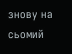знову на сьомий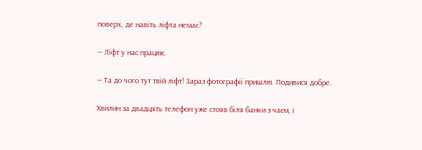поверх, де навіть ліфта немає?

— Ліфт у нас працює.

— Та до чого тут твій ліфт! Зараз фотографії пришлю. Подивися добре.

Хвилин за двадцять телефон уже стояв біля банки з чаєм, і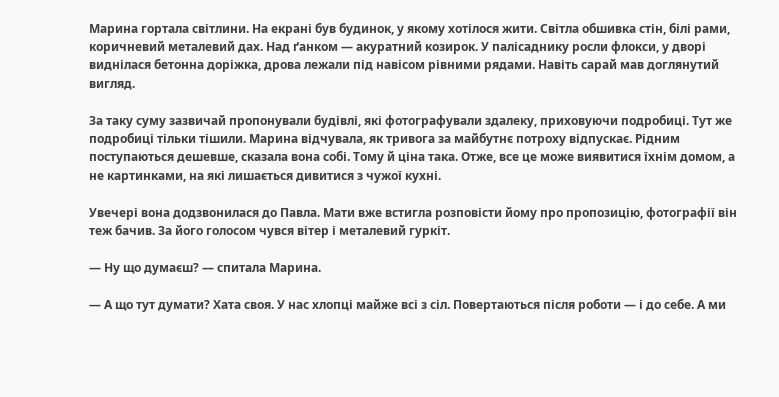Марина гортала світлини. На екрані був будинок, у якому хотілося жити. Світла обшивка стін, білі рами, коричневий металевий дах. Над ґанком — акуратний козирок. У палісаднику росли флокси, у дворі виднілася бетонна доріжка, дрова лежали під навісом рівними рядами. Навіть сарай мав доглянутий вигляд.

За таку суму зазвичай пропонували будівлі, які фотографували здалеку, приховуючи подробиці. Тут же подробиці тільки тішили. Марина відчувала, як тривога за майбутнє потроху відпускає. Рідним поступаються дешевше, сказала вона собі. Тому й ціна така. Отже, все це може виявитися їхнім домом, а не картинками, на які лишається дивитися з чужої кухні.

Увечері вона додзвонилася до Павла. Мати вже встигла розповісти йому про пропозицію, фотографії він теж бачив. За його голосом чувся вітер і металевий гуркіт.

— Ну що думаєш? — спитала Марина.

— А що тут думати? Хата своя. У нас хлопці майже всі з сіл. Повертаються після роботи — і до себе. А ми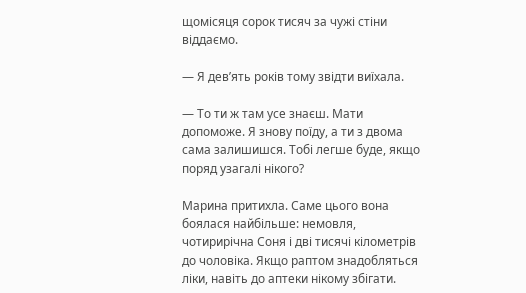щомісяця сорок тисяч за чужі стіни віддаємо.

— Я дев’ять років тому звідти виїхала.

— То ти ж там усе знаєш. Мати допоможе. Я знову поїду, а ти з двома сама залишишся. Тобі легше буде, якщо поряд узагалі нікого?

Марина притихла. Саме цього вона боялася найбільше: немовля, чотирирічна Соня і дві тисячі кілометрів до чоловіка. Якщо раптом знадобляться ліки, навіть до аптеки нікому збігати.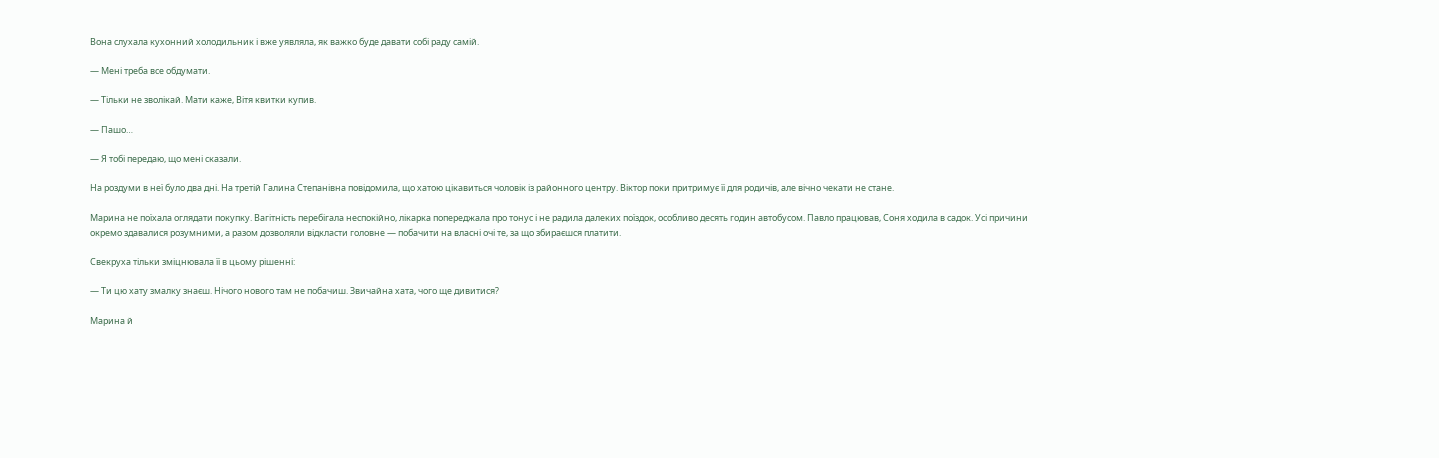Вона слухала кухонний холодильник і вже уявляла, як важко буде давати собі раду самій.

— Мені треба все обдумати.

— Тільки не зволікай. Мати каже, Вітя квитки купив.

— Пашо…

— Я тобі передаю, що мені сказали.

На роздуми в неї було два дні. На третій Галина Степанівна повідомила, що хатою цікавиться чоловік із районного центру. Віктор поки притримує її для родичів, але вічно чекати не стане.

Марина не поїхала оглядати покупку. Вагітність перебігала неспокійно, лікарка попереджала про тонус і не радила далеких поїздок, особливо десять годин автобусом. Павло працював, Соня ходила в садок. Усі причини окремо здавалися розумними, а разом дозволяли відкласти головне — побачити на власні очі те, за що збираєшся платити.

Свекруха тільки зміцнювала її в цьому рішенні:

— Ти цю хату змалку знаєш. Нічого нового там не побачиш. Звичайна хата, чого ще дивитися?

Марина й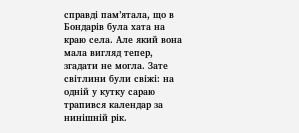справді пам’ятала, що в Бондарів була хата на краю села. Але який вона мала вигляд тепер, згадати не могла. Зате світлини були свіжі: на одній у кутку сараю трапився календар за нинішній рік.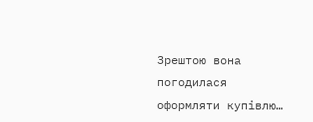Зрештою вона погодилася оформляти купівлю…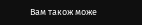Вам також може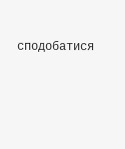сподобатися